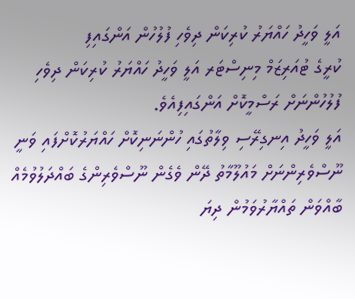އަލީ ވަހީދު ހައްޔަރު ކުރިކަން ދިވެހި ފުލުހުން އަންގައިފި
ކުރީގެ ޓުއަރިޒަމް މިނިސްޓަރ އަލީ ވަހީދު ހައްޔަރު ކުރިކަން ދިވެހި ފުލުހުންނަށް ރަސްމީކޮށް އަންގައިފިއެވެ.
އަލީ ވަހީދު އިނގިރޭސި ވިލާތުގައި ހުންނަނިކޮށް ހައްޔަރުކޮށްފައި ވަނީ ނޫސްވެރިންނަށް މައުލޫމާތު ދޭން ވެގެން ނޫސްވެރިންގެ ބައްދަލުވުމެއް ބާއްވަން ތައްޔާރުވަމުން ދިޔަ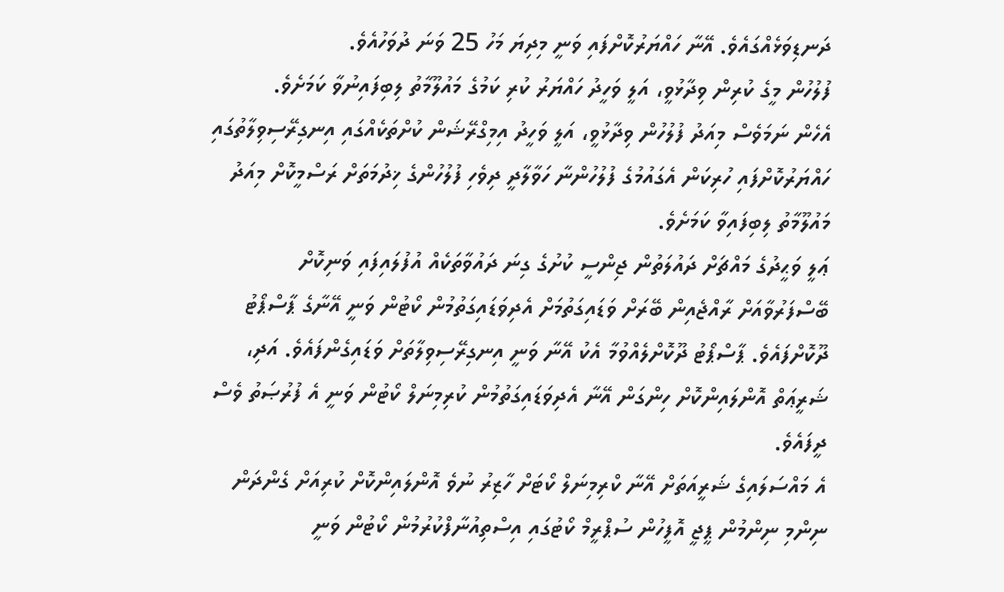ދަނޑިވަޅެއްގައެވެ. އޭނާ ހައްޔަރުކޮށްފައި ވަނީ މިދިޔަ މަހު 25 ވަނަ ދުވަހުއެވެ.
ފުލުހުން މީގެ ކުރިން ވިދާޅުވީ، އަލީ ވަހީދު ހައްޔަރު ކުރި ކަމުގެ މައުލޫމާތު ލިބިފައިނުވާ ކަމަށެވެ.
އެހެން ނަމަވެސް މިއަދު ފުލުހުން ވިދާޅުވީ، އަލީ ވަހީދު އިމިގްރޭޝަން ކުށްތަކެއްގައި އިނގިރޭސިވިލާތުގައި ހައްޔަރުކޮށްފައި ހުރިކަން އެގައުމުގެ ފުލުހުންނާ ހަވާލާދީ ދިވެހި ފުލުހުންގެ ޚިދުމަތަށް ރަސްމީކޮށް މިއަދު މައުލޫމާތު ލިބިފައިވާ ކަމަށެވެ.
ޢަލީ ވަޙީދުގެ މައްޗަށް ދައުލަތުން ޖިންސީ ކުށުގެ ގިނަ ދައުވާތަކެއް އުފުލައިފައި ވަނިކޮށް ބޭސްފަރުވާއަށް ރާއްޖެއިން ބޭރަށް ވަޑައިގަތުމަށް އެދިވަޑައިގަތުމުން ކޯޓުން ވަނީ އޭނާގެ ޕާސްޕޯޓު ދޫކޮށްފައެވެ. ޕާސްޕޯޓު ދޫކޮށްލެއްވުމާ އެކު އޭނާ ވަނީ އިނގިރޭސިވިލާތަށް ވަޑައިގެންފައެވެ. އަދި، ޝަރީޢަތް އޮންލައިންކޮށް ހިންގަން އޭނާ އެދިވަޑައިގަތުމުން ކުރިމިނަލް ކޯޓުން ވަނީ އެ ފުރުޞަތު ވެސް ދީފައެވެ.
އެ މައްސަލައިގެ ޝަރީއަތަށް އޭނާ ކްރިމިނަލް ކޯޓަށް ހާޒިރު ނުވެ އޮންލައިންކޮށް ކުރިއަށް ގެންދަން ނިންމި ނިންމުން ޕީޖީ އޮފީހުން ސުޕްރީމް ކޯޓުގައި އިސްތިއުނާފްކުރުމުން ކޯޓުން ވަނީ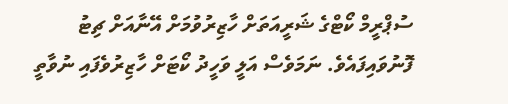ސުޕްރީމް ކޯޓްގެ ޝަރީއަތަށް ހާޒިރުވުމަށް އޭނާއަށް ޗިޓު ފޮނުވައިފައެވެ. ނަމަވެސް އަލީ ވަހީދު ކޯޓަށް ހާޒިރުވެފައި ނުވާތީ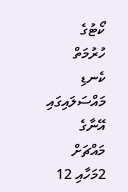ކޯޓުގެ ހުރުމަތް ކެނޑި މައްސަލައިގައި އޭނާގެ މައްޗަށް 2މަހާއި 12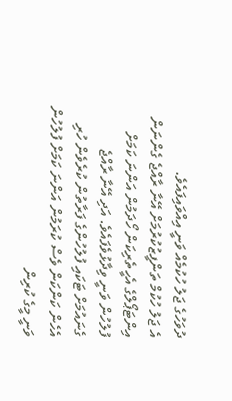ދުވަހުގެ ޖަލު ހުކުމެއް ވަނީ އިއްވައިފައެވެ.
އެ ޖަލު ހުކުމް ތަންފީޒުކުރުމަށް އޭނާ ރާއްޖެ ގެންނަން އިންޓަޕޯލްގެ އެހީތެރިކަން ހޯދަމުން އަންނަ ކަމަށް ފުލުހުން ވަނީ ވިދާޅުވެފައެވެ. އަދި އޭނާ ރާއްޖެ ގެނައުމަށް ޓަކައި ފުލުހުންގެ ފަރާތުން ކުރެވެން ހުރި އެހެން ކަންކަން ވެސް ކުރަމުން އަންނަ ކަމަށް ފުލުހުން ވަނީ މީގެ ކުރިން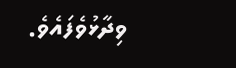ވިދާޅުވެފައެވެ.